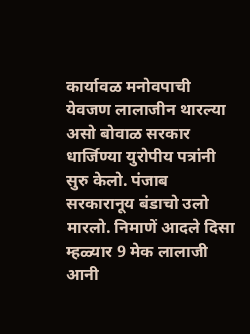कार्यावळ मनोवपाची येवजण लालाजीन थारल्या असो बोवाळ सरकार धार्जिण्या युरोपीय पत्रांनी सुरु केलो. पंजाब सरकारानूय बंडाचो उलो मारलो. निमाणें आदले दिसा म्हळ्यार 9 मेक लालाजी आनी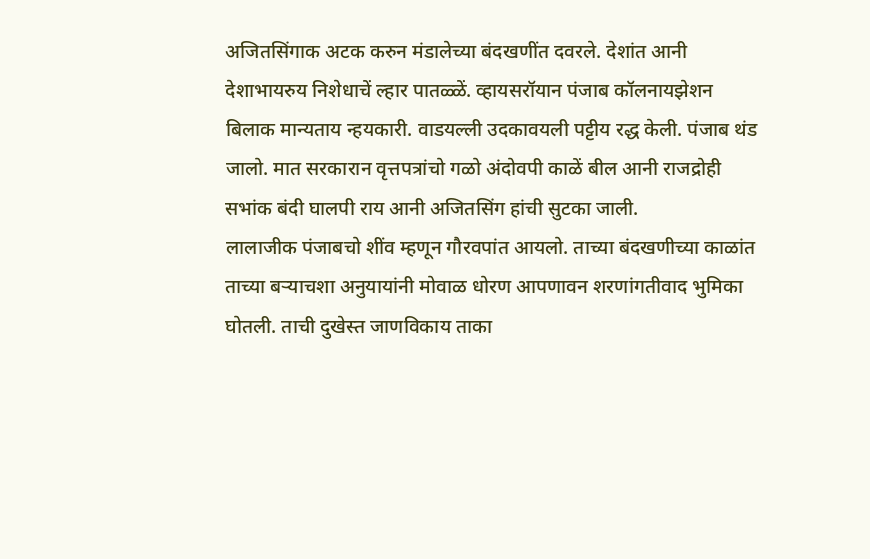अजितसिंगाक अटक करुन मंडालेच्या बंदखणींत दवरले. देशांत आनी देशाभायरुय निशेधाचें ल्हार पातळ्ळें. व्हायसरॉयान पंजाब कॉलनायझेशन बिलाक मान्यताय न्हयकारी. वाडयल्ली उदकावयली पट्टीय रद्ध केली. पंजाब थंड जालो. मात सरकारान वृत्तपत्रांचो गळो अंदोवपी काळें बील आनी राजद्रोही सभांक बंदी घालपी राय आनी अजितसिंग हांची सुटका जाली.
लालाजीक पंजाबचो शींव म्हणून गौरवपांत आयलो. ताच्या बंदखणीच्या काळांत ताच्या बऱ्याचशा अनुयायांनी मोवाळ धोरण आपणावन शरणांगतीवाद भुमिका घोतली. ताची दुखेस्त जाणविकाय ताका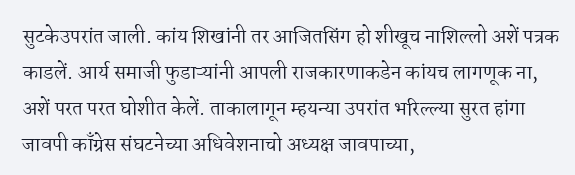सुटकेउपरांत जाली. कांय शिखांनी तर आजितसिंग हो शीखूच नाशिल्लो अशें पत्रक काडलें. आर्य समाजी फुडाऱ्यांनी आपली राजकारणाकडेन कांयच लागणूक ना, अशें परत परत घोशीत केलें. ताकालागून म्हयन्या उपरांत भरिल्ल्या सुरत हांगा जावपी काँग्रेस संघटनेच्या अधिवेशनाचो अध्यक्ष जावपाच्या,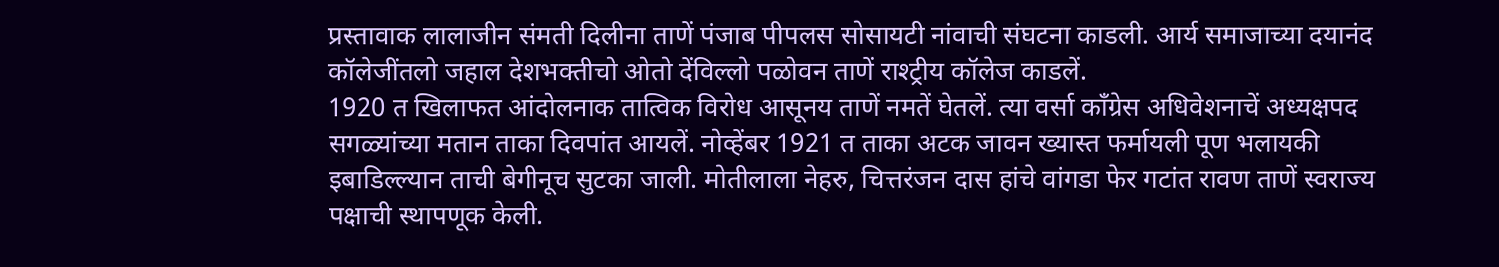प्रस्तावाक लालाजीन संमती दिलीना ताणें पंजाब पीपलस सोसायटी नांवाची संघटना काडली. आर्य समाजाच्या दयानंद कॉलेजींतलो जहाल देशभक्तीचो ओतो देंविल्लो पळोवन ताणें राश्ट्रीय कॉलेज काडलें.
1920 त खिलाफत आंदोलनाक तात्विक विरोध आसूनय ताणें नमतें घेतलें. त्या वर्सा काँग्रेस अधिवेशनाचें अध्यक्षपद सगळ्यांच्या मतान ताका दिवपांत आयलें. नोव्हेंबर 1921 त ताका अटक जावन ख्यास्त फर्मायली पूण भलायकी इबाडिल्ल्यान ताची बेगीनूच सुटका जाली. मोतीलाला नेहरु, चित्तरंजन दास हांचे वांगडा फेर गटांत रावण ताणें स्वराज्य पक्षाची स्थापणूक केली.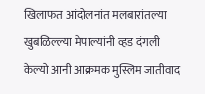खिलाफत आंदोलनांत मलबारांतल्या खुबळिल्ल्या मेपाल्यांनी व्हड दंगली केल्यो आनी आक्रमक मुस्लिम जातीवाद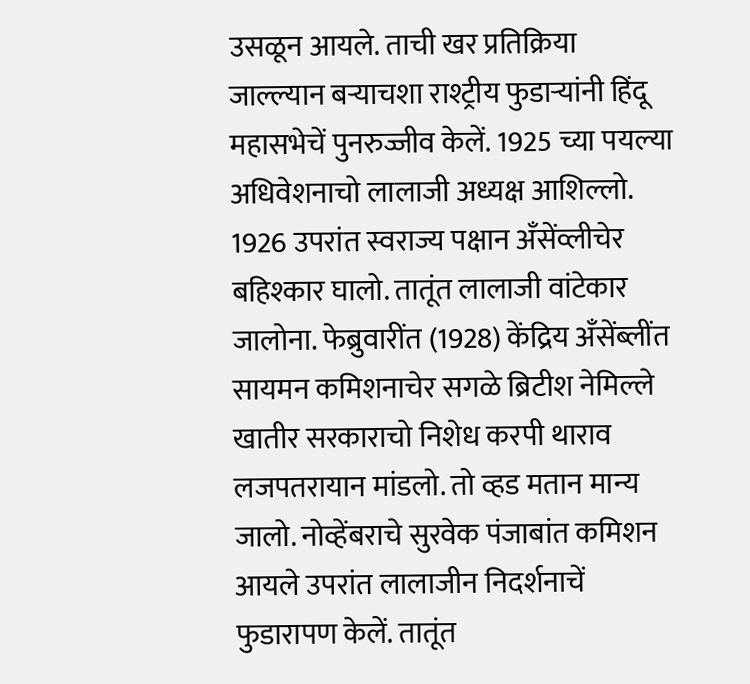उसळून आयले. ताची खर प्रतिक्रिया जाल्ल्यान बऱ्याचशा राश्ट्रीय फुडाऱ्यांनी हिंदू महासभेचें पुनरुज्जीव केलें. 1925 च्या पयल्या अधिवेशनाचो लालाजी अध्यक्ष आशिल्लो. 1926 उपरांत स्वराज्य पक्षान अँसेंव्लीचेर बहिश्कार घालो. तातूंत लालाजी वांटेकार जालोना. फेब्रुवारींत (1928) केंद्रिय अँसेंब्लींत सायमन कमिशनाचेर सगळे ब्रिटीश नेमिल्ले खातीर सरकाराचो निशेध करपी थाराव लजपतरायान मांडलो. तो व्हड मतान मान्य जालो. नोव्हेंबराचे सुरवेक पंजाबांत कमिशन आयले उपरांत लालाजीन निदर्शनाचें फुडारापण केलें. तातूंत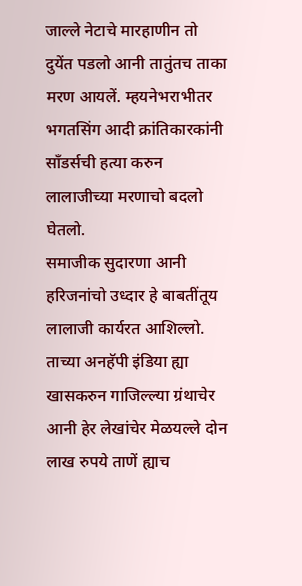जाल्ले नेटाचे मारहाणीन तो दुयेंत पडलो आनी तातुंतच ताका मरण आयलें. म्हयनेभराभीतर भगतसिंग आदी क्रांतिकारकांनी साँडर्सची हत्या करुन लालाजीच्या मरणाचो बदलो घेतलो.
समाजीक सुदारणा आनी हरिजनांचो उध्दार हे बाबतींतूय लालाजी कार्यरत आशिल्लो. ताच्या अनहॅपी इंडिया ह्या खासकरुन गाजिल्ल्या ग्रंथाचेर आनी हेर लेखांचेर मेळयल्ले दोन लाख रुपये ताणें ह्याच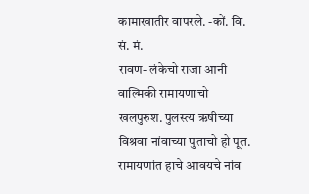कामाखातीर वापरले. -कों. वि. सं. मं.
रावण- लंकेचो राजा आनी वाल्मिकी रामायणाचो खलपुरुश. पुलस्त्य ऋषीच्या विश्रवा नांवाच्या पुताचो हो पूत. रामायणांत हाचे आवयचे नांव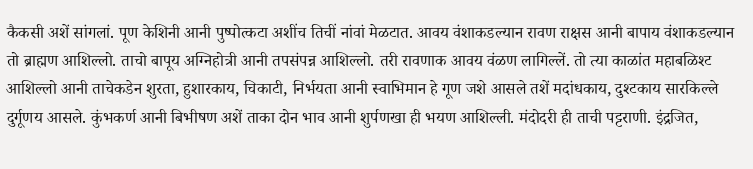कैकसी अशें सांगलां. पूण केशिनी आनी पुष्पोत्कटा अशींच तिचीं नांवां मेळटात. आवय वंशाकडल्यान रावण राक्षस आनी बापाय वंशाकडल्यान तो ब्राह्मण आशिल्लो. ताचो बापूय अग्निहोत्री आनी तपसंपन्न आशिल्लो. तरी रावणाक आवय वंळण लागिल्लें. तो त्या काळांत महाबळिश्ट आशिल्लो आनी ताचेकडेन शुरता, हुशारकाय, चिकाटी, निर्भयता आनी स्वाभिमान हे गूण जशे आसले तशें मदांधकाय, दुश्टकाय सारकिल्ले दुर्गूणय आसले. कुंभकर्ण आनी बिभीषण अशें ताका दोन भाव आनी शुर्पणखा ही भयण आशिल्ली. मंदोदरी ही ताची पट्टराणी. इंद्रजित,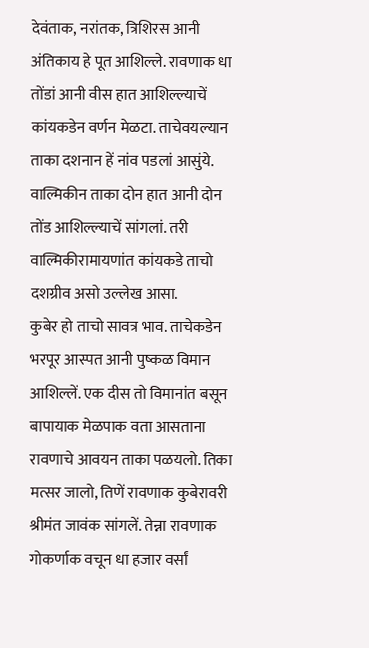देवंताक, नरांतक, त्रिशिरस आनी अंतिकाय हे पूत आशिल्ले. रावणाक धा तोंडां आनी वीस हात आशिल्ल्याचें कांयकडेन वर्णन मेळटा. ताचेवयल्यान ताका दशनान हें नांव पडलां आसुंये. वाल्मिकीन ताका दोन हात आनी दोन तोंड आशिल्ल्याचें सांगलां. तरी वाल्मिकीरामायणांत कांयकडे ताचो दशग्रीव असो उल्लेख आसा.
कुबेर हो ताचो सावत्र भाव. ताचेकडेन भरपूर आस्पत आनी पुष्कळ विमान आशिल्लें. एक दीस तो विमानांत बसून बापायाक मेळपाक वता आसताना रावणाचे आवयन ताका पळयलो. तिका मत्सर जालो, तिणें रावणाक कुबेरावरी श्रीमंत जावंक सांगलें. तेन्ना रावणाक गोकर्णाक वचून धा हजार वर्सां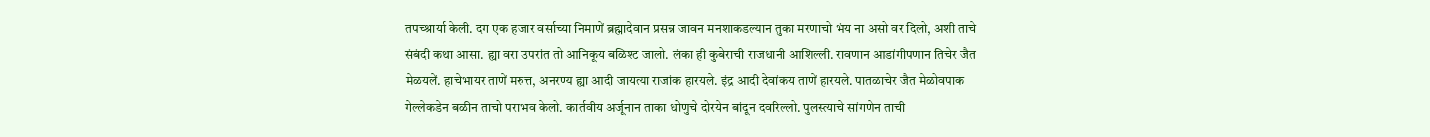तपच्श्रार्या केली. दग एक हजार वर्साच्या निमाणें ब्रह्मादेवान प्रसन्न जावन मनशाकडल्यान तुका मरणाचो भंय ना असो वर दिलो, अशी ताचे संबंदी कथा आसा. ह्या वरा उपरांत तो आनिकूय बळिश्ट जालो. लंका ही कुबेराची राजधानी आशिल्ली. रावणान आडांगीपणान तिचेर जैत मेळयलें. हाचेभायर ताणें मरुत्त, अनरण्य ह्या आदी जायत्या राजांक हारयले. इंद्र आदी देवांकय ताणें हारयले. पातळाचेर जैत मेळोवपाक गेल्लेकडेन बळीन ताचो पराभव केलो. कार्तवीय अर्जूनान ताका धोणुचे दोरयेन बांदून दवरिल्लो. पुलस्त्याचे सांगणेन ताची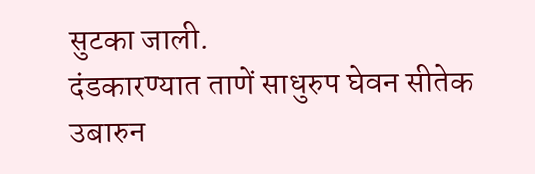सुटका जाली.
दंडकारण्यात ताणें साधुरुप घेवन सीतेक उबारुन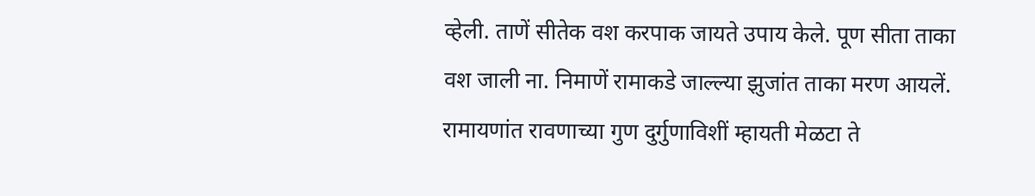व्हेली. ताणें सीतेक वश करपाक जायते उपाय केले. पूण सीता ताका वश जाली ना. निमाणें रामाकडे जाल्ल्या झुजांत ताका मरण आयलें. रामायणांत रावणाच्या गुण दुर्गुणाविशीं म्हायती मेळटा ते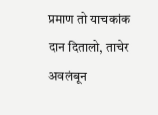प्रमाण तो याचकांक दान दितालो, ताचेर अवलंबून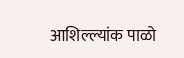आशिल्ल्यांक पाळो